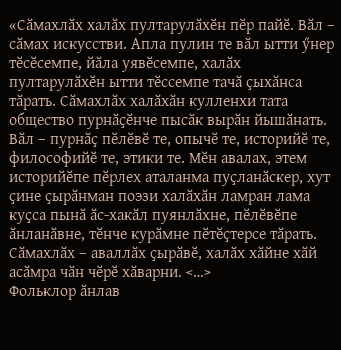«Сӑмахлӑх халӑх пултарулӑхӗн пӗр пайӗ. Вӑл – сӑмах искусстви. Апла пулин те вӑл ытти ӳнер тӗсӗсемпе, йӑла уявӗсемпе, халӑх пултарулӑхӗн ытти тӗссемпе тачӑ ҫыхӑнса тӑрать. Сӑмахлӑх халӑхӑн кулленхи тата общество пурнӑҫӗнче пысӑк вырӑн йышӑнать. Вӑл – пурнӑҫ пӗлӗвӗ те, опычӗ те, историйӗ те, философийӗ те, этики те. Мӗн авалах, этем историйӗпе пӗрлех аталанма пуҫланӑскер, хут ҫине ҫырӑнман поэзи халӑхӑн ламран лама куҫса пынӑ ӑс-хакӑл пуянлӑхне, пӗлӗвӗпе ӑнланӑвне, тӗнче курӑмне пӗтӗҫтерсе тӑрать. Сӑмахлӑх – аваллӑх ҫырӑвӗ, халӑх хӑйне хӑй асӑмра чӑн чӗрӗ хӑварни. <…>
Фольклор ӑнлав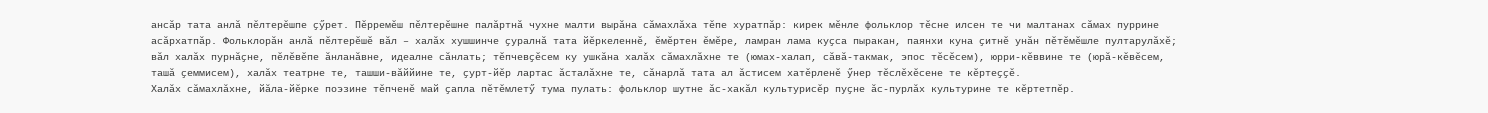ансӑр тата анлӑ пӗлтерӗшпе ҫӳрет. Пӗрремӗш пӗлтерӗшне палӑртнӑ чухне малти вырӑна сӑмахлӑха тӗпе хуратпӑр: кирек мӗнле фольклор тӗсне илсен те чи малтанах сӑмах пуррине асӑрхатпӑр. Фольклорӑн анлӑ пӗлтерӗшӗ вӑл – халӑх хушшинче ҫуралнӑ тата йӗркеленнӗ, ӗмӗртен ӗмӗре, ламран лама куҫса пыракан, паянхи куна ҫитнӗ унӑн пӗтӗмӗшле пултарулӑхӗ; вӑл халӑх пурнӑҫне, пӗлӗвӗпе ӑнланӑвне, идеалне сӑнлать; тӗпчевҫӗсем ку ушкӑна халӑх сӑмахлӑхне те (юмах-халап, сӑвӑ-такмак, эпос тӗсӗсем), юрри-кӗввине те (юрӑ-кӗвӗсем, ташӑ ҫеммисем), халӑх театрне те, ташши-вӑййине те, ҫурт-йӗр лартас ӑсталӑхне те, сӑнарлӑ тата ал ӑстисем хатӗрленӗ ӳнер тӗслӗхӗсене те кӗртеҫҫӗ.
Халӑх сӑмахлӑхне, йӑла-йӗрке поэзине тӗпченӗ май ҫапла пӗтӗмлетӳ тума пулать: фольклор шутне ӑс-хакӑл культурисӗр пуҫне ӑс-пурлӑх культурине те кӗртетпӗр.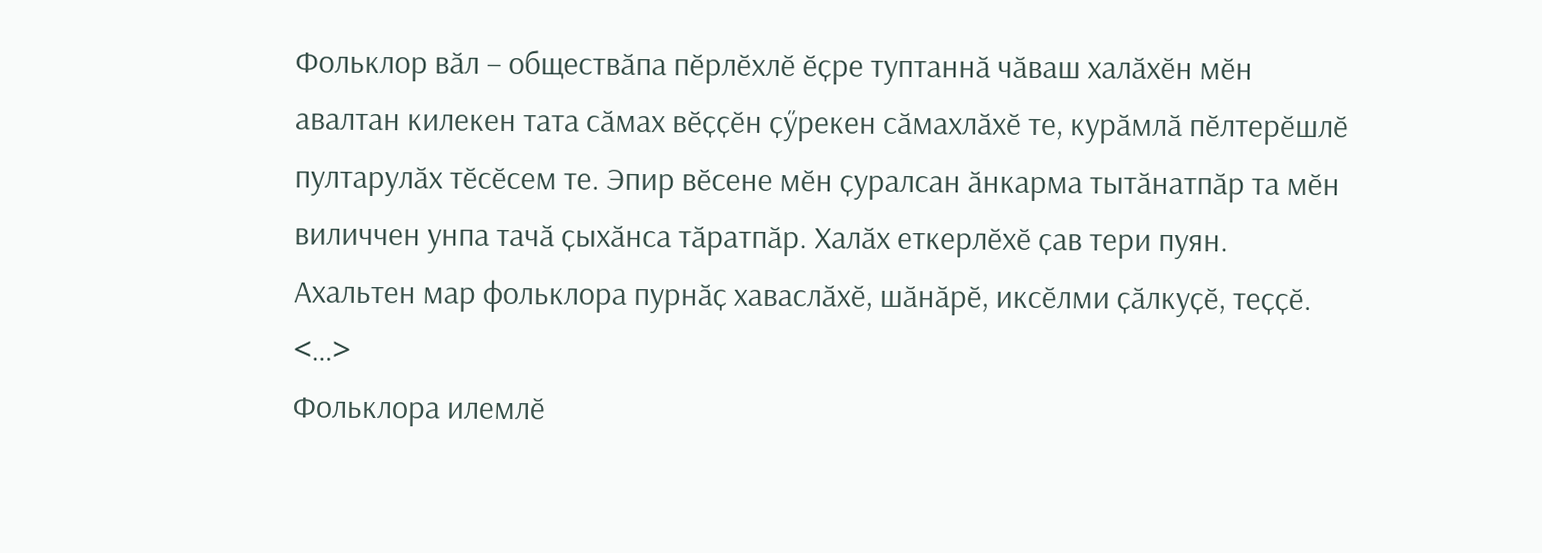Фольклор вӑл – обществӑпа пӗрлӗхлӗ ӗҫре туптаннӑ чӑваш халӑхӗн мӗн авалтан килекен тата сӑмах вӗҫҫӗн ҫӳрекен сӑмахлӑхӗ те, курӑмлӑ пӗлтерӗшлӗ пултарулӑх тӗсӗсем те. Эпир вӗсене мӗн ҫуралсан ӑнкарма тытӑнатпӑр та мӗн виличчен унпа тачӑ ҫыхӑнса тӑратпӑр. Халӑх еткерлӗхӗ ҫав тери пуян. Ахальтен мар фольклора пурнӑҫ хаваслӑхӗ, шӑнӑрӗ, иксӗлми ҫӑлкуҫӗ, теҫҫӗ. <…>
Фольклора илемлӗ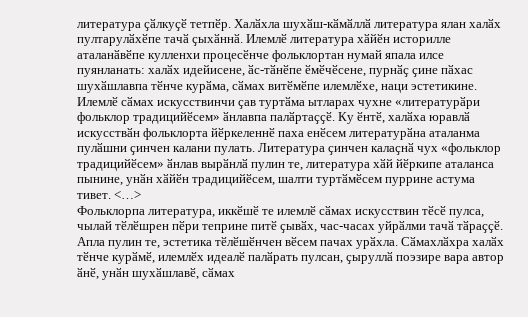литература ҫӑлкуҫӗ тетпӗр. Халӑхла шухӑш-кӑмӑллӑ литература ялан халӑх пултарулӑхӗпе тачӑ ҫыхӑннӑ. Илемлӗ литература хӑйӗн историлле аталанӑвӗпе кулленхи процесӗнче фольклортан нумай япала илсе пуянланать: халӑх идейисене, ӑс-тӑнӗпе ӗмӗчӗсене, пурнӑҫ ҫине пӑхас шухӑшлавпа тӗнче курӑма, сӑмах витӗмӗпе илемлӗхе, наци эстетикине. Илемлӗ сӑмах искусствинчи ҫав туртӑма ытларах чухне «литературӑри фольклор традицийӗсем» ӑнлавпа палӑртаҫҫӗ. Ку ӗнтӗ, халӑха юравлӑ искусствӑн фольклорта йӗркеленнӗ паха енӗсем литературӑна аталанма пулӑшни ҫинчен калани пулать. Литература ҫинчен калаҫнӑ чух «фольклор традицийӗсем» ӑнлав вырӑнлӑ пулин те, литература хӑй йӗркипе аталанса пынине, унӑн хӑйӗн традицийӗсем, шалти туртӑмӗсем пуррине астума тивет. <…>
Фольклорпа литература, иккӗшӗ те илемлӗ сӑмах искусствин тӗсӗ пулса, чылай тӗлӗшрен пӗри теприне питӗ ҫывӑх, час-часах уйрӑлми тачӑ тӑраҫҫӗ. Апла пулин те, эстетика тӗлӗшӗнчен вӗсем пачах урӑхла. Сӑмахлӑхра халӑх тӗнче курӑмӗ, илемлӗх идеалӗ палӑрать пулсан, ҫыруллӑ поэзире вара автор ӑнӗ, унӑн шухӑшлавӗ, сӑмах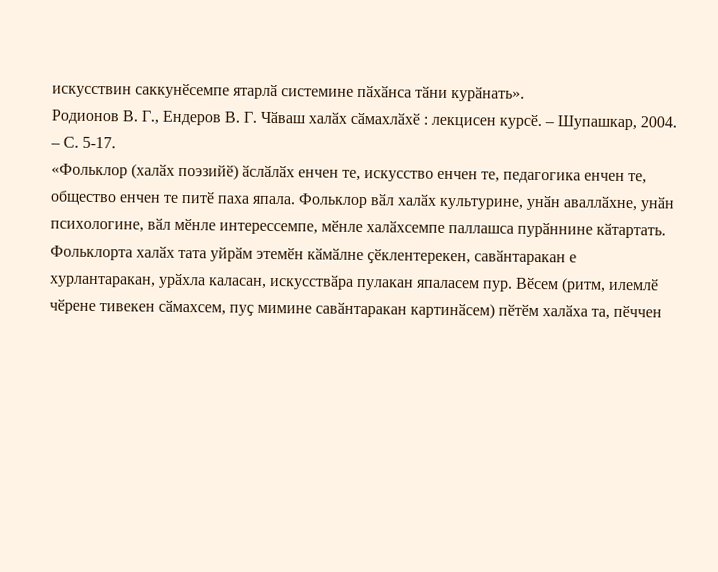искусствин саккунӗсемпе ятарлӑ системине пӑхӑнса тӑни курӑнать».
Родионов В. Г., Ендеров В. Г. Чӑваш халӑх сӑмахлӑхӗ : лекцисен курсӗ. – Шупашкар, 2004. – С. 5-17.
«Фольклор (халӑх поэзийӗ) ӑслӑлӑх енчен те, искусство енчен те, педагогика енчен те, общество енчен те питӗ паха япала. Фольклор вӑл халӑх культурине, унӑн аваллӑхне, унӑн психологине, вӑл мӗнле интерессемпе, мӗнле халӑхсемпе паллашса пурӑннине кӑтартать. Фольклорта халӑх тата уйрӑм этемӗн кӑмӑлне ҫӗклентерекен, савӑнтаракан е хурлантаракан, урӑхла каласан, искусствӑра пулакан япаласем пур. Вӗсем (ритм, илемлӗ чӗрене тивекен сӑмахсем, пуҫ мимине савӑнтаракан картинӑсем) пӗтӗм халӑха та, пӗччен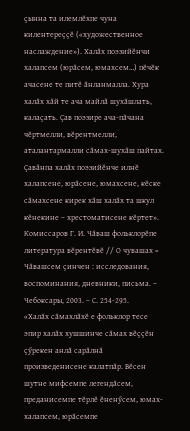ҫынна та илемлӗхпе чуна килентереҫҫӗ («художественное наслаждение»). Халӑх поэзийӗнчи халапсем (юрӑсем, юмахсем…) пӗчӗк ачасене те питӗ ӑнланмалла. Хура халӑх хӑй те ача майлӑ шухӑшлать, калаҫать. Ҫав поэзире ача-пӑчана чӗртмелли, вӗрентмелли, аталантармалли сӑмах-шухӑш пайтах. Ҫавӑнпа халӑх поэзийӗнче илнӗ халапсене, юрӑсене, юмахсене, кӗске сӑмахсене кирек хӑш халӑх та шкул кӗнекине – хрестоматисене кӗртет».
Комиссаров Г. И. Чӑваш фольклорӗпе литература вӗрентӗвӗ // О чувашах = Чӑвашсем ҫинчен : исследования, воспоминания, дневники, письма. – Чебоксары, 2003. – С. 254-295.
«Халӑх сӑмахлӑхӗ е фольклор тесе эпир халӑх хушшинче сӑмах вӗҫҫӗн ҫӳрекен анлӑ сарӑлнӑ произведенисене калатпӑр. Вӗсен шутне мифсемпе легендӑсем, преданисемпе тӗрлӗ ӗненӳсем, юмах-халапсем, юрӑсемпе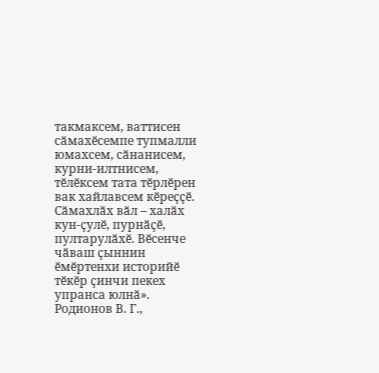такмаксем, ваттисен сӑмахӗсемпе тупмалли юмахсем, сӑнанисем, курни-илтнисем, тӗлӗксем тата тӗрлӗрен вак хайлавсем кӗреҫҫӗ. Сӑмахлӑх вӑл – халӑх кун-ҫулӗ, пурнӑҫӗ, пултарулӑхӗ. Вӗсенче чӑваш ҫыннин ӗмӗртенхи историйӗ тӗкӗр ҫинчи пекех упранса юлнӑ».
Родионов В. Г.,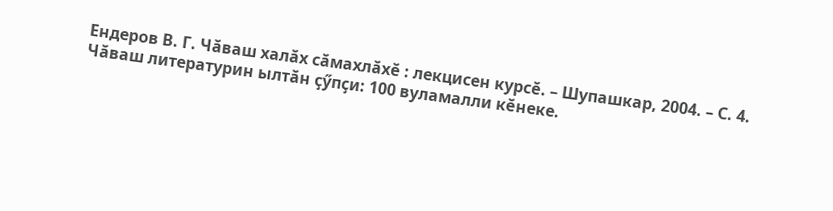Ендеров В. Г. Чӑваш халӑх сӑмахлӑхӗ : лекцисен курсӗ. – Шупашкар, 2004. – С. 4.
Чӑваш литературин ылтӑн ҫӳпҫи: 100 вуламалли кӗнеке.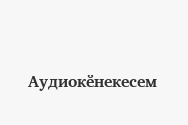Аудиокӗнекесем